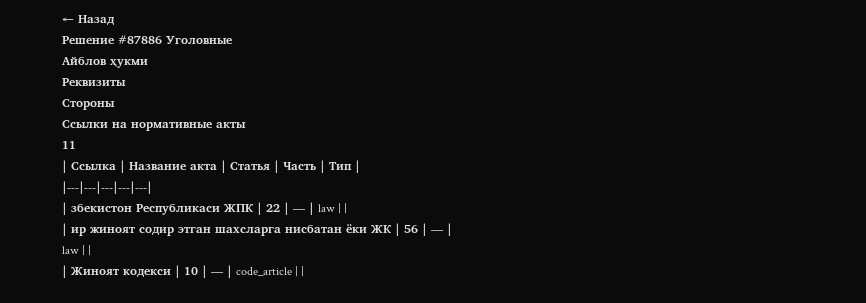← Назад
Решение #87886 Уголовные
Айблов ҳукми
Реквизиты
Стороны
Ссылки на нормативные акты
11
| Ссылка | Название акта | Статья | Часть | Тип |
|---|---|---|---|---|
| збекистон Республикаси ЖПК | 22 | — | law | |
| ир жиноят содир этган шахсларга нисбатан ёки ЖК | 56 | — | law | |
| Жиноят кодекси | 10 | — | code_article | |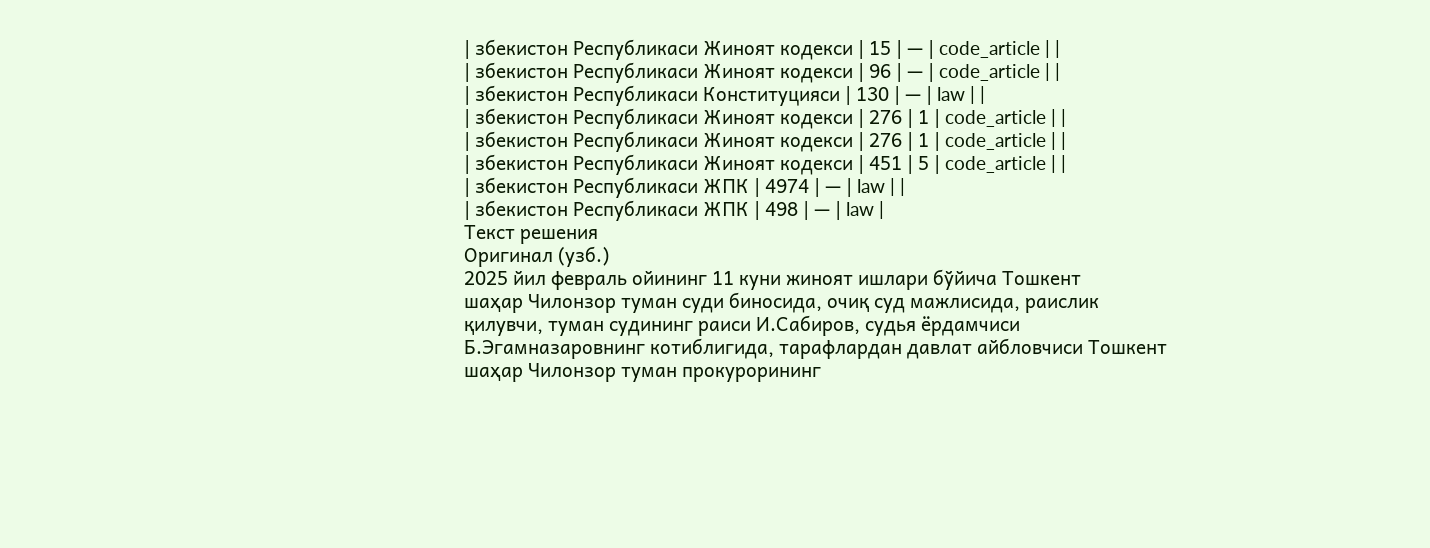| збекистон Республикаси Жиноят кодекси | 15 | — | code_article | |
| збекистон Республикаси Жиноят кодекси | 96 | — | code_article | |
| збекистон Республикаси Конституцияси | 130 | — | law | |
| збекистон Республикаси Жиноят кодекси | 276 | 1 | code_article | |
| збекистон Республикаси Жиноят кодекси | 276 | 1 | code_article | |
| збекистон Республикаси Жиноят кодекси | 451 | 5 | code_article | |
| збекистон Республикаси ЖПК | 4974 | — | law | |
| збекистон Республикаси ЖПК | 498 | — | law |
Текст решения
Оригинал (узб.)
2025 йил февраль ойининг 11 куни жиноят ишлари бўйича Тошкент
шаҳар Чилонзор туман суди биносида, очиқ суд мажлисида, раислик
қилувчи, туман судининг раиси И.Сабиров, судья ёрдамчиси
Б.Эгамназаровнинг котиблигида, тарафлардан давлат айбловчиси Тошкент
шаҳар Чилонзор туман прокурорининг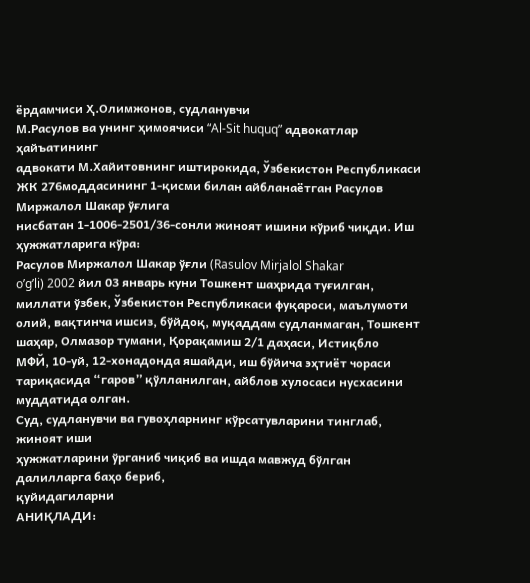ёрдамчиси Ҳ.Олимжонов, судланувчи
М.Расулов ва унинг ҳимоячиси “Al-Sit huquq” адвокатлар ҳайъатининг
адвокати М.Хайитовнинг иштирокида, Ўзбекистон Республикаси ЖК 276моддасининг 1-қисми билан айбланаётган Расулов Миржалол Шакар ўғлига
нисбатан 1-1006-2501/36-сонли жиноят ишини кўриб чиқди. Иш
ҳужжатларига кўра:
Расулов Миржалол Шакар ўғли (Rasulov Mirjalol Shakar
o’g’li) 2002 йил 03 январь куни Тошкент шаҳрида туғилган,
миллати ўзбек, Ўзбекистон Республикаси фуқароси, маълумоти
олий, вақтинча ишсиз, бўйдоқ, муқаддам судланмаган, Тошкент
шаҳар, Олмазор тумани, Қорақамиш 2/1 даҳаси, Истиқбло
МФЙ, 10-уй, 12-хонадонда яшайди, иш бўйича эҳтиёт чораси
тариқасида “гаров” қўлланилган, айблов хулосаси нусхасини
муддатида олган.
Суд, судланувчи ва гувоҳларнинг кўрсатувларини тинглаб, жиноят иши
ҳужжатларини ўрганиб чиқиб ва ишда мавжуд бўлган далилларга баҳо бериб,
қуйидагиларни
АНИҚЛАДИ: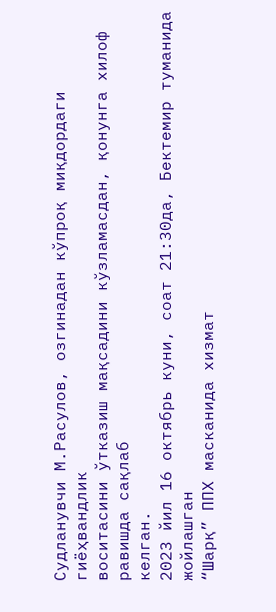Судланувчи М.Расулов, озгинадан кўпроқ миқдордаги гиёҳвандлик
воситасини ўтказиш мақсадини кўзламасдан, қонунга хилоф равишда сақлаб
келган.
2023 йил 16 октябрь куни, соат 21:30да, Бектемир туманида жойлашган
“Шарқ” ППХ масканида хизмат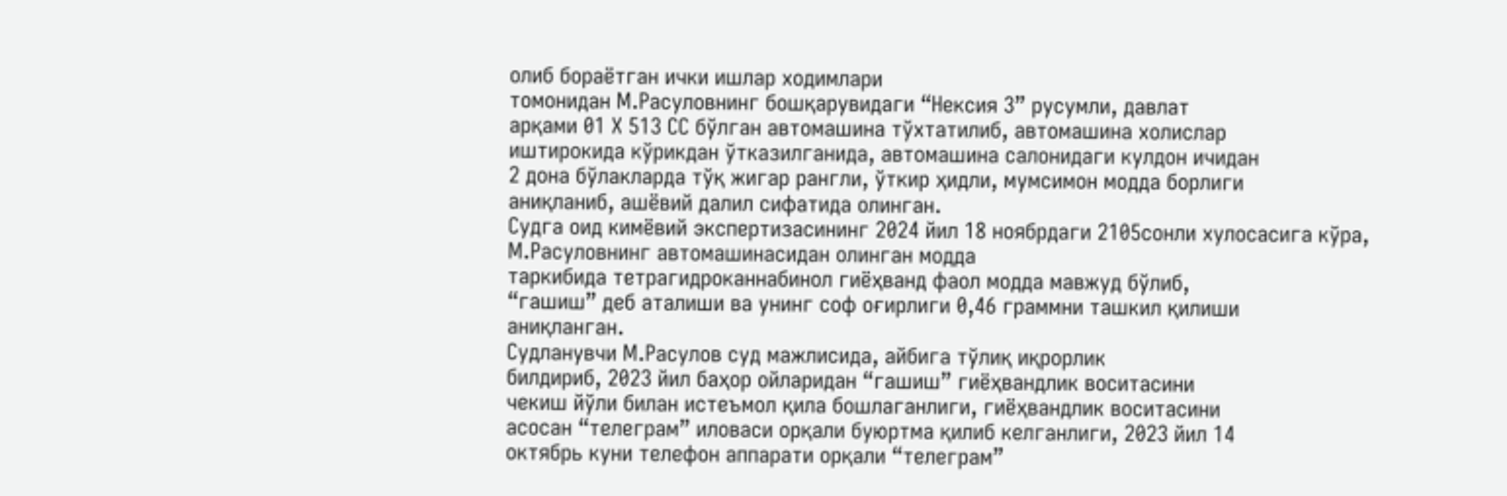олиб бораётган ички ишлар ходимлари
томонидан М.Расуловнинг бошқарувидаги “Нексия 3” русумли, давлат
арқами 01 Х 513 СС бўлган автомашина тўхтатилиб, автомашина холислар
иштирокида кўрикдан ўтказилганида, автомашина салонидаги кулдон ичидан
2 дона бўлакларда тўқ жигар рангли, ўткир ҳидли, мумсимон модда борлиги
аниқланиб, ашёвий далил сифатида олинган.
Судга оид кимёвий экспертизасининг 2024 йил 18 ноябрдаги 2105сонли хулосасига кўра, М.Расуловнинг автомашинасидан олинган модда
таркибида тетрагидроканнабинол гиёҳванд фаол модда мавжуд бўлиб,
“гашиш” деб аталиши ва унинг соф оғирлиги 0,46 граммни ташкил қилиши
аниқланган.
Судланувчи М.Расулов суд мажлисида, айбига тўлиқ иқрорлик
билдириб, 2023 йил баҳор ойларидан “гашиш” гиёҳвандлик воситасини
чекиш йўли билан истеъмол қила бошлаганлиги, гиёҳвандлик воситасини
асосан “телеграм” иловаси орқали буюртма қилиб келганлиги, 2023 йил 14
октябрь куни телефон аппарати орқали “телеграм”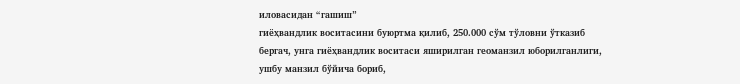иловасидан “гашиш”
гиёҳвандлик воситасини буюртма қилиб, 250.000 сўм тўловни ўтказиб
бергач, унга гиёҳвандлик воситаси яширилган геоманзил юборилганлиги,
ушбу манзил бўйича бориб,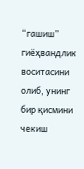“гашиш” гиёҳвандлик воситасини олиб, унинг
бир қисмини чекиш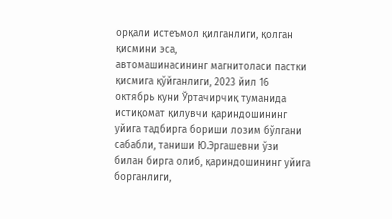орқали истеъмол қилганлиги, қолган қисмини эса,
автомашинасининг магнитоласи пастки қисмига қўйганлиги, 2023 йил 16
октябрь куни Ўртачирчиқ туманида истиқомат қилувчи қариндошининг
уйига тадбирга бориши лозим бўлгани сабабли, таниши Ю.Эргашевни ўзи
билан бирга олиб, қариндошининг уйига борганлиги,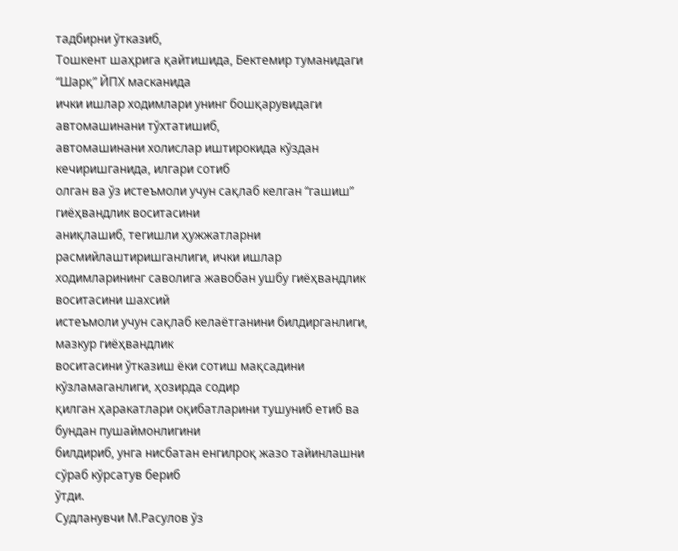тадбирни ўтказиб,
Тошкент шаҳрига қайтишида, Бектемир туманидаги “Шарқ” ЙПХ масканида
ички ишлар ходимлари унинг бошқарувидаги автомашинани тўхтатишиб,
автомашинани холислар иштирокида кўздан кечиришганида, илгари сотиб
олган ва ўз истеъмоли учун сақлаб келган “гашиш” гиёҳвандлик воситасини
аниқлашиб, тегишли ҳужжатларни расмийлаштиришганлиги, ички ишлар
ходимларининг саволига жавобан ушбу гиёҳвандлик воситасини шахсий
истеъмоли учун сақлаб келаётганини билдирганлиги, мазкур гиёҳвандлик
воситасини ўтказиш ёки сотиш мақсадини кўзламаганлиги, ҳозирда содир
қилган ҳаракатлари оқибатларини тушуниб етиб ва бундан пушаймонлигини
билдириб, унга нисбатан енгилроқ жазо тайинлашни сўраб кўрсатув бериб
ўтди.
Судланувчи М.Расулов ўз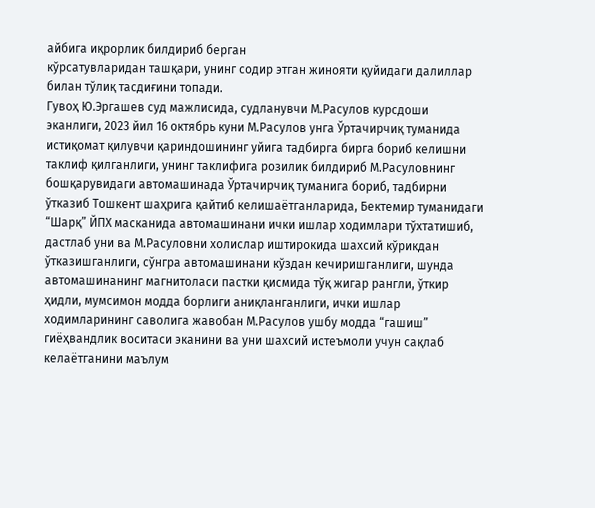айбига иқрорлик билдириб берган
кўрсатувларидан ташқари, унинг содир этган жинояти қуйидаги далиллар
билан тўлиқ тасдиғини топади.
Гувоҳ Ю.Эргашев суд мажлисида, судланувчи М.Расулов курсдоши
эканлиги, 2023 йил 16 октябрь куни М.Расулов унга Ўртачирчиқ туманида
истиқомат қилувчи қариндошининг уйига тадбирга бирга бориб келишни
таклиф қилганлиги, унинг таклифига розилик билдириб М.Расуловнинг
бошқарувидаги автомашинада Ўртачирчиқ туманига бориб, тадбирни
ўтказиб Тошкент шаҳрига қайтиб келишаётганларида, Бектемир туманидаги
“Шарқ” ЙПХ масканида автомашинани ички ишлар ходимлари тўхтатишиб,
дастлаб уни ва М.Расуловни холислар иштирокида шахсий кўрикдан
ўтказишганлиги, сўнгра автомашинани кўздан кечиришганлиги, шунда
автомашинанинг магнитоласи пастки қисмида тўқ жигар рангли, ўткир
ҳидли, мумсимон модда борлиги аниқланганлиги, ички ишлар
ходимларининг саволига жавобан М.Расулов ушбу модда “гашиш”
гиёҳвандлик воситаси эканини ва уни шахсий истеъмоли учун сақлаб
келаётганини маълум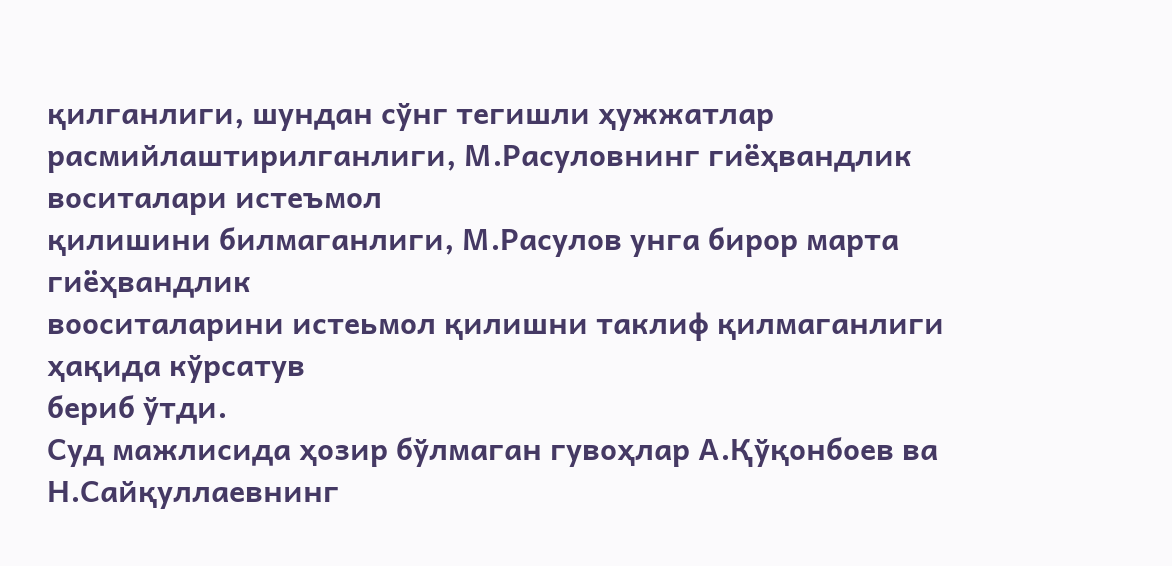қилганлиги, шундан сўнг тегишли ҳужжатлар
расмийлаштирилганлиги, М.Расуловнинг гиёҳвандлик воситалари истеъмол
қилишини билмаганлиги, М.Расулов унга бирор марта гиёҳвандлик
вооситаларини истеьмол қилишни таклиф қилмаганлиги ҳақида кўрсатув
бериб ўтди.
Суд мажлисида ҳозир бўлмаган гувоҳлар А.Қўқонбоев ва
Н.Сайқуллаевнинг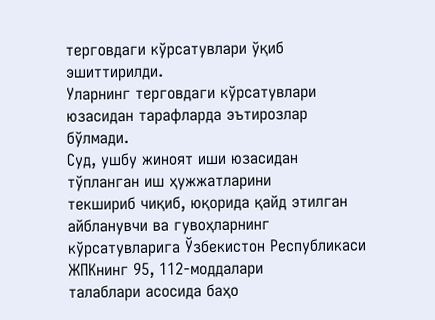терговдаги кўрсатувлари ўқиб эшиттирилди.
Уларнинг терговдаги кўрсатувлари юзасидан тарафларда эътирозлар
бўлмади.
Суд, ушбу жиноят иши юзасидан тўпланган иш ҳужжатларини
текшириб чиқиб, юқорида қайд этилган айбланувчи ва гувоҳларнинг
кўрсатувларига Ўзбекистон Республикаси ЖПКнинг 95, 112-моддалари
талаблари асосида баҳо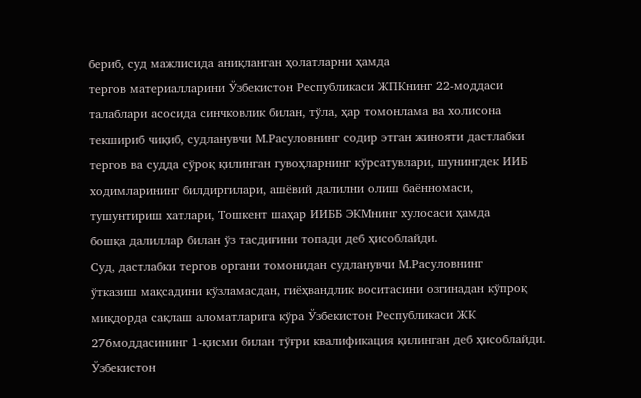бериб, суд мажлисида аниқланган ҳолатларни ҳамда
тергов материалларини Ўзбекистон Республикаси ЖПКнинг 22-моддаси
талаблари асосида синчковлик билан, тўла, ҳар томонлама ва холисона
текшириб чиқиб, судланувчи М.Расуловнинг содир этган жинояти дастлабки
тергов ва судда сўроқ қилинган гувоҳларнинг кўрсатувлари, шунингдек ИИБ
ходимларининг билдиргилари, ашёвий далилни олиш баённомаси,
тушунтириш хатлари, Тошкент шаҳар ИИББ ЭКМнинг хулосаси ҳамда
бошқа далиллар билан ўз тасдиғини топади деб ҳисоблайди.
Суд, дастлабки тергов органи томонидан судланувчи М.Расуловнинг
ўтказиш мақсадини кўзламасдан, гиёҳвандлик воситасини озгинадан кўпроқ
миқдорда сақлаш аломатларига кўра Ўзбекистон Республикаси ЖК 276моддасининг 1-қисми билан тўғри квалификация қилинган деб ҳисоблайди.
Ўзбекистон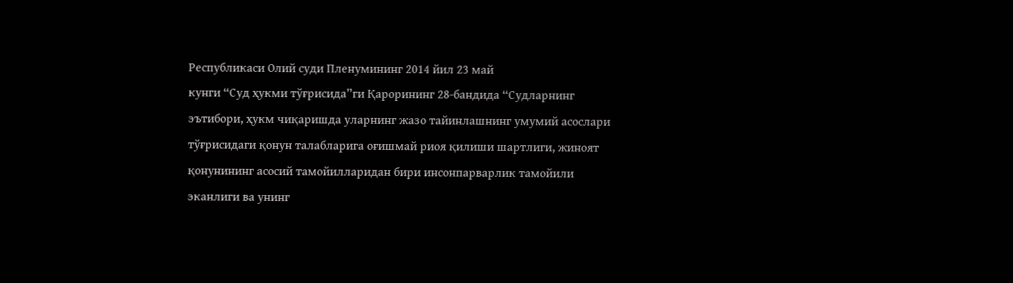Республикаси Олий суди Пленумининг 2014 йил 23 май
кунги “Суд ҳукми тўғрисида”ги Қарорининг 28-бандида “Судларнинг
эътибори, ҳукм чиқаришда уларнинг жазо тайинлашнинг умумий асослари
тўғрисидаги қонун талабларига оғишмай риоя қилиши шартлиги, жиноят
қонунининг асосий тамойилларидан бири инсонпарварлик тамойили
эканлиги ва унинг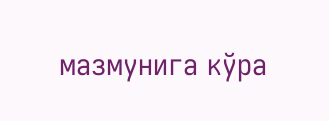мазмунига кўра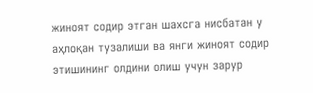жиноят содир этган шахсга нисбатан у
аҳлоқан тузалиши ва янги жиноят содир этишининг олдини олиш учун зарур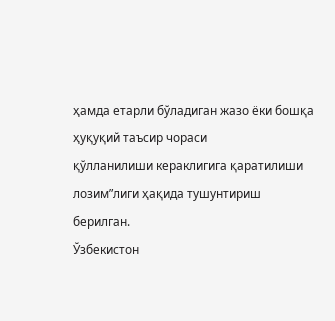ҳамда етарли бўладиган жазо ёки бошқа ҳуқуқий таъсир чораси
қўлланилиши кераклигига қаратилиши лозим”лиги ҳақида тушунтириш
берилган.
Ўзбекистон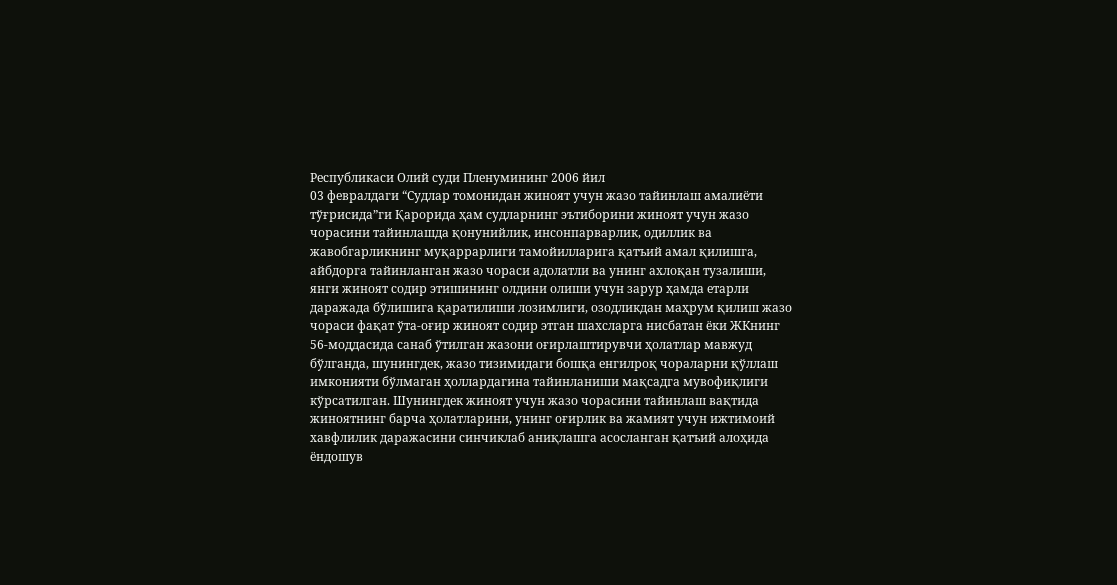Республикаси Олий суди Пленумининг 2006 йил
03 февралдаги “Судлар томонидан жиноят учун жазо тайинлаш амалиёти
тўғрисида”ги Қарорида ҳам судларнинг эътиборини жиноят учун жазо
чорасини тайинлашда қонунийлик, инсонпарварлик, одиллик ва
жавобгарликнинг муқаррарлиги тамойилларига қатъий амал қилишга,
айбдорга тайинланган жазо чораси адолатли ва унинг ахлоқан тузалиши,
янги жиноят содир этишининг олдини олиши учун зарур ҳамда етарли
даражада бўлишига қаратилиши лозимлиги, озодликдан маҳрум қилиш жазо
чораси фақат ўта-оғир жиноят содир этган шахсларга нисбатан ёки ЖКнинг
56-моддасида санаб ўтилган жазони оғирлаштирувчи ҳолатлар мавжуд
бўлганда, шунингдек, жазо тизимидаги бошқа енгилроқ чораларни қўллаш
имконияти бўлмаган ҳоллардагина тайинланиши мақсадга мувофиқлиги
кўрсатилган. Шунингдек жиноят учун жазо чорасини тайинлаш вақтида
жиноятнинг барча ҳолатларини, унинг оғирлик ва жамият учун ижтимоий
хавфлилик даражасини синчиклаб аниқлашга асосланган қатъий алоҳида
ёндошув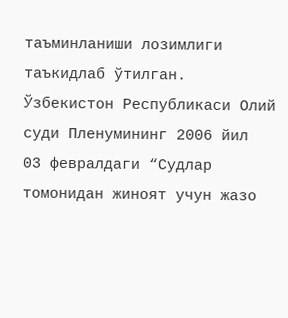таъминланиши лозимлиги таъкидлаб ўтилган.
Ўзбекистон Республикаси Олий суди Пленумининг 2006 йил
03 февралдаги “Судлар томонидан жиноят учун жазо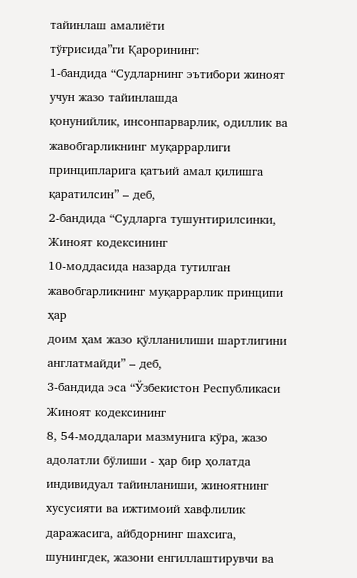тайинлаш амалиёти
тўғрисида”ги Қарорининг:
1-бандида “Судларнинг эътибори жиноят учун жазо тайинлашда
қонунийлик, инсонпарварлик, одиллик ва жавобгарликнинг муқаррарлиги
принципларига қатъий амал қилишга қаратилсин” – деб,
2-бандида “Судларга тушунтирилсинки, Жиноят кодексининг
10-моддасида назарда тутилган жавобгарликнинг муқаррарлик принципи ҳар
доим ҳам жазо қўлланилиши шартлигини англатмайди” – деб,
3-бандида эса “Ўзбекистон Республикаси Жиноят кодексининг
8, 54-моддалари мазмунига кўра, жазо адолатли бўлиши - ҳар бир ҳолатда
индивидуал тайинланиши, жиноятнинг хусусияти ва ижтимоий хавфлилик
даражасига, айбдорнинг шахсига, шунингдек, жазони енгиллаштирувчи ва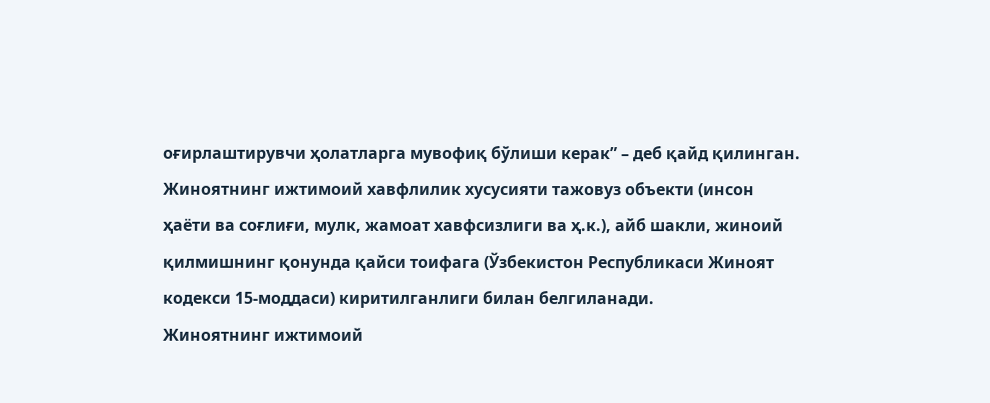оғирлаштирувчи ҳолатларга мувофиқ бўлиши керак” – деб қайд қилинган.
Жиноятнинг ижтимоий хавфлилик хусусияти тажовуз объекти (инсон
ҳаёти ва соғлиғи, мулк, жамоат хавфсизлиги ва ҳ.к.), айб шакли, жиноий
қилмишнинг қонунда қайси тоифага (Ўзбекистон Республикаси Жиноят
кодекси 15-моддаси) киритилганлиги билан белгиланади.
Жиноятнинг ижтимоий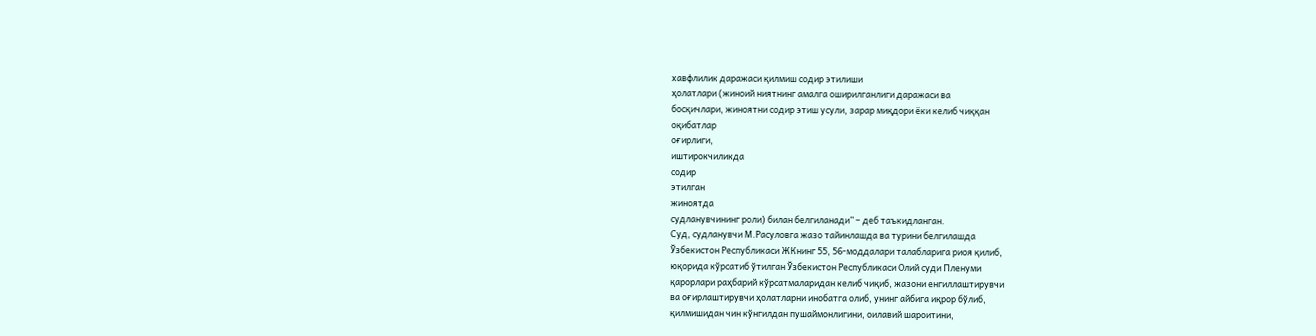хавфлилик даражаси қилмиш содир этилиши
ҳолатлари (жиноий ниятнинг амалга оширилганлиги даражаси ва
босқичлари, жиноятни содир этиш усули, зарар миқдори ёки келиб чиққан
оқибатлар
оғирлиги,
иштирокчиликда
содир
этилган
жиноятда
судланувчининг роли) билан белгиланади” – деб таъкидланган.
Суд, судланувчи М.Расуловга жазо тайинлашда ва турини белгилашда
Ўзбекистон Республикаси ЖКнинг 55, 56-моддалари талабларига риоя қилиб,
юқорида кўрсатиб ўтилган Ўзбекистон Республикаси Олий суди Пленуми
қарорлари раҳбарий кўрсатмаларидан келиб чиқиб, жазони енгиллаштирувчи
ва оғирлаштирувчи ҳолатларни инобатга олиб, унинг айбига иқрор бўлиб,
қилмишидан чин кўнгилдан пушаймонлигини, оилавий шароитини,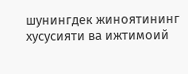шунингдек жиноятининг хусусияти ва ижтимоий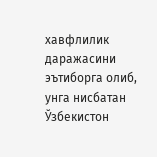хавфлилик даражасини
эътиборга олиб, унга нисбатан Ўзбекистон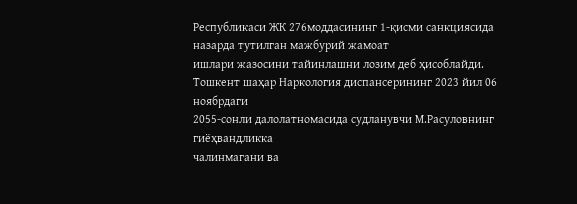Республикаси ЖК 276моддасининг 1-қисми санкциясида назарда тутилган мажбурий жамоат
ишлари жазосини тайинлашни лозим деб ҳисоблайди.
Тошкент шаҳар Наркология диспансерининг 2023 йил 06 ноябрдаги
2055-сонли далолатномасида судланувчи М.Расуловнинг гиёҳвандликка
чалинмагани ва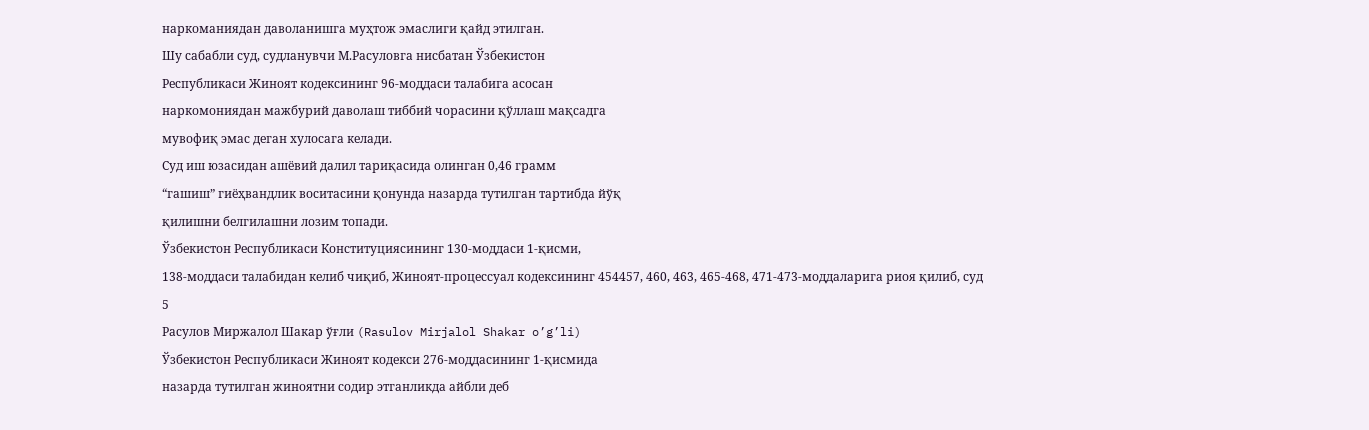наркоманиядан даволанишга муҳтож эмаслиги қайд этилган.
Шу сабабли суд, судланувчи М.Расуловга нисбатан Ўзбекистон
Республикаси Жиноят кодексининг 96-моддаси талабига асосан
наркомониядан мажбурий даволаш тиббий чорасини қўллаш мақсадга
мувофиқ эмас деган хулосага келади.
Суд иш юзасидан ашёвий далил тариқасида олинган 0,46 грамм
“гашиш” гиёҳвандлик воситасини қонунда назарда тутилган тартибда йўқ
қилишни белгилашни лозим топади.
Ўзбекистон Республикаси Конституциясининг 130-моддаси 1-қисми,
138-моддаси талабидан келиб чиқиб, Жиноят-процессуал кодексининг 454457, 460, 463, 465-468, 471-473-моддаларига риоя қилиб, суд
5
Расулов Миржалол Шакар ўғли (Rasulov Mirjalol Shakar o’g’li)
Ўзбекистон Республикаси Жиноят кодекси 276-моддасининг 1-қисмида
назарда тутилган жиноятни содир этганликда айбли деб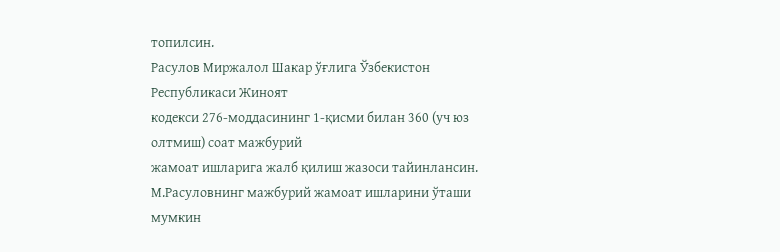топилсин.
Расулов Миржалол Шакар ўғлига Ўзбекистон Республикаси Жиноят
кодекси 276-моддасининг 1-қисми билан 360 (уч юз олтмиш) соат мажбурий
жамоат ишларига жалб қилиш жазоси тайинлансин.
М.Расуловнинг мажбурий жамоат ишларини ўташи мумкин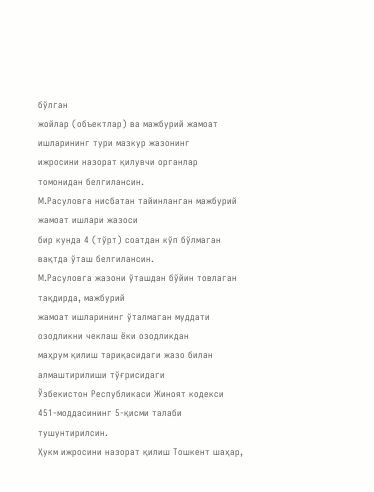бўлган
жойлар (объектлар) ва мажбурий жамоат ишларининг тури мазкур жазонинг
ижросини назорат қилувчи органлар томонидан белгилансин.
М.Расуловга нисбатан тайинланган мажбурий жамоат ишлари жазоси
бир кунда 4 (тўрт) соатдан кўп бўлмаган вақтда ўташ белгилансин.
М.Расуловга жазони ўташдан бўйин товлаган тақдирда, мажбурий
жамоат ишларининг ўталмаган муддати озодликни чеклаш ёки озодликдан
маҳрум қилиш тариқасидаги жазо билан алмаштирилиши тўғрисидаги
Ўзбекистон Республикаси Жиноят кодекси 451-моддасининг 5-қисми талаби
тушунтирилсин.
Ҳукм ижросини назорат қилиш Тошкент шаҳар,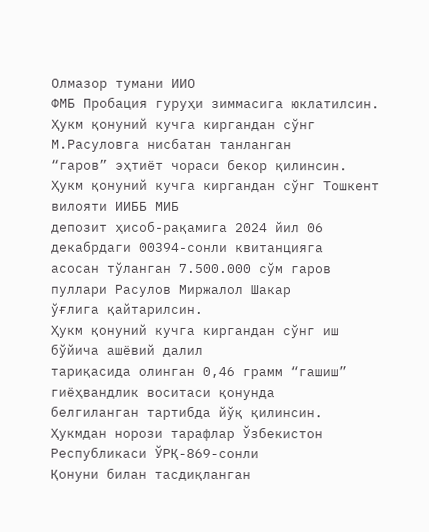Олмазор тумани ИИО
ФМБ Пробация гуруҳи зиммасига юклатилсин.
Ҳукм қонуний кучга киргандан сўнг М.Расуловга нисбатан танланган
“гаров” эҳтиёт чораси бекор қилинсин.
Ҳукм қонуний кучга киргандан сўнг Тошкент вилояти ИИББ МИБ
депозит ҳисоб-рақамига 2024 йил 06 декабрдаги 00394-сонли квитанцияга
асосан тўланган 7.500.000 сўм гаров пуллари Расулов Миржалол Шакар
ўғлига қайтарилсин.
Ҳукм қонуний кучга киргандан сўнг иш бўйича ашёвий далил
тариқасида олинган 0,46 грамм “гашиш” гиёҳвандлик воситаси қонунда
белгиланган тартибда йўқ қилинсин.
Ҳукмдан норози тарафлар Ўзбекистон Республикаси ЎРҚ-869-сонли
Қонуни билан тасдиқланган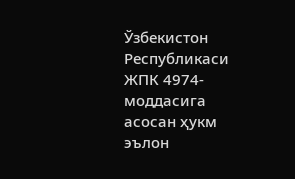Ўзбекистон Республикаси ЖПК 4974-моддасига
асосан ҳукм эълон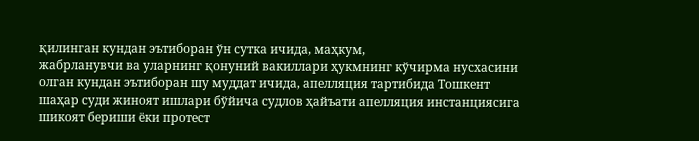қилинган кундан эътиборан ўн сутка ичида, маҳкум,
жабрланувчи ва уларнинг қонуний вакиллари ҳукмнинг кўчирма нусхасини
олган кундан эътиборан шу муддат ичида, апелляция тартибида Тошкент
шаҳар суди жиноят ишлари бўйича судлов ҳайъати апелляция инстанциясига
шикоят бериши ёки протест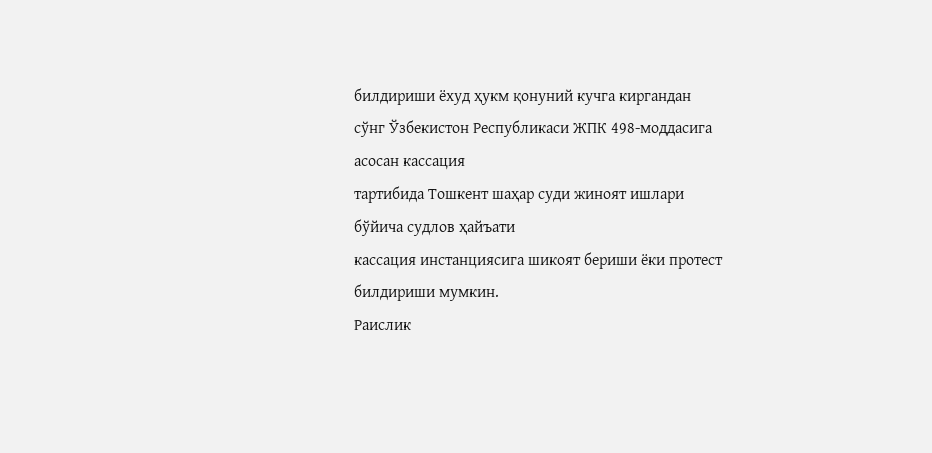билдириши ёхуд ҳукм қонуний кучга киргандан
сўнг Ўзбекистон Республикаси ЖПК 498-моддасига асосан кассация
тартибида Тошкент шаҳар суди жиноят ишлари бўйича судлов ҳайъати
кассация инстанциясига шикоят бериши ёки протест билдириши мумкин.
Раислик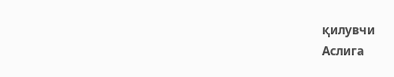қилувчи
Аслига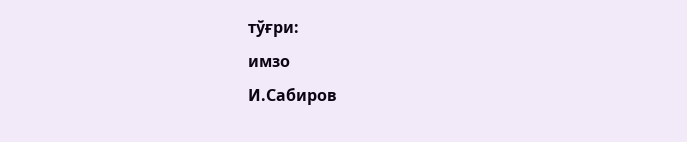тўғри:
имзо
И.Сабиров